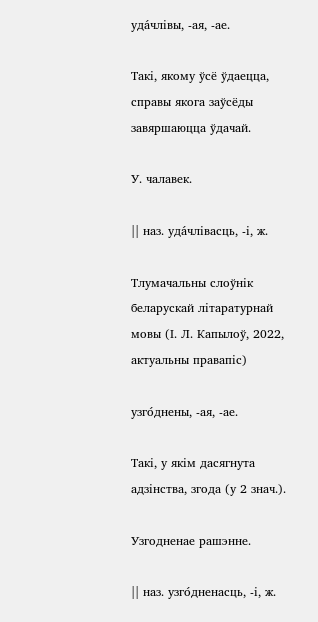уда́члівы, -ая, -ае.

Такі, якому ўсё ўдаецца, справы якога заўсёды завяршаюцца ўдачай.

У. чалавек.

|| наз. уда́члівасць, -і, ж.

Тлумачальны слоўнік беларускай літаратурнай мовы (І. Л. Капылоў, 2022, актуальны правапіс)

узго́днены, -ая, -ае.

Такі, у якім дасягнута адзінства, згода (у 2 знач.).

Узгодненае рашэнне.

|| наз. узго́дненасць, -і, ж.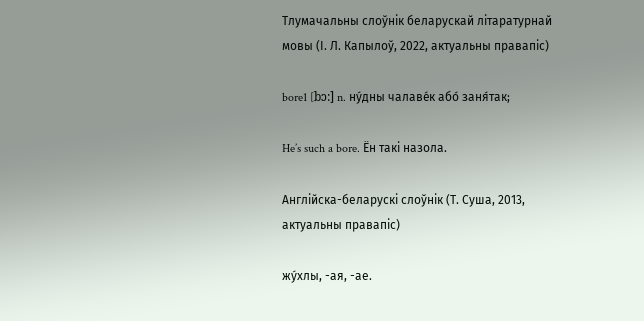Тлумачальны слоўнік беларускай літаратурнай мовы (І. Л. Капылоў, 2022, актуальны правапіс)

bore1 [bɔ:] n. ну́дны чалаве́к або́ заня́так;

He’s such a bore. Ён такі назола.

Англійска-беларускі слоўнік (Т. Суша, 2013, актуальны правапіс)

жу́хлы, -ая, -ае.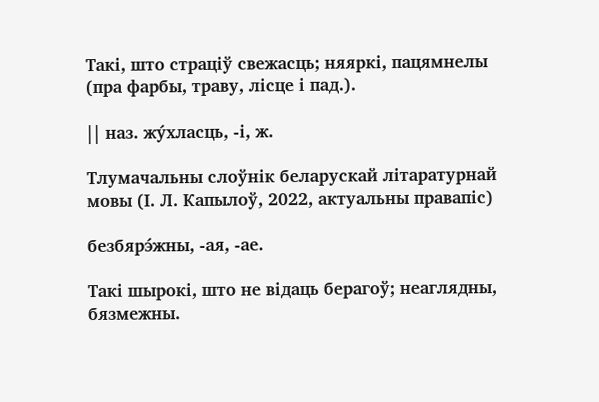Такі, што страціў свежасць; няяркі, пацямнелы (пра фарбы, траву, лісце і пад.).

|| наз. жу́хласць, -і, ж.

Тлумачальны слоўнік беларускай літаратурнай мовы (І. Л. Капылоў, 2022, актуальны правапіс)

безбярэ́жны, -ая, -ае.

Такі шырокі, што не відаць берагоў; неаглядны, бязмежны.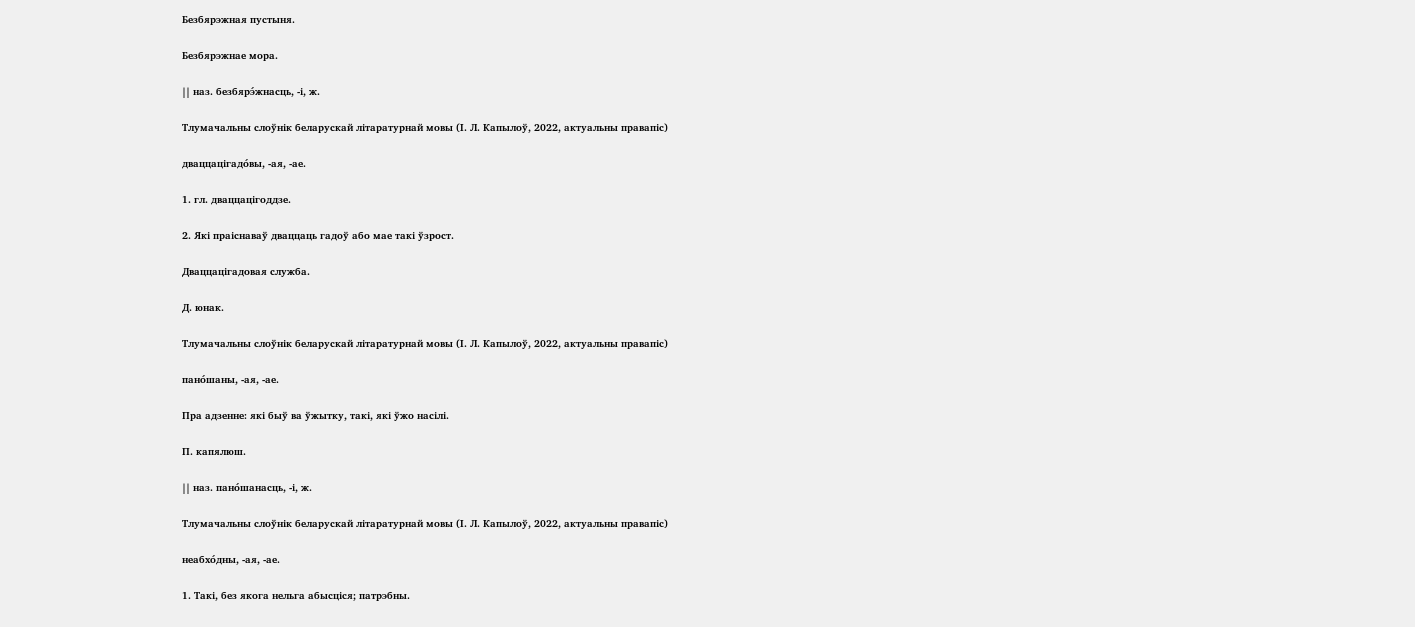Безбярэжная пустыня.

Безбярэжнае мора.

|| наз. безбярэ́жнасць, -і, ж.

Тлумачальны слоўнік беларускай літаратурнай мовы (І. Л. Капылоў, 2022, актуальны правапіс)

дваццацігадо́вы, -ая, -ае.

1. гл. дваццацігоддзе.

2. Які праіснаваў дваццаць гадоў або мае такі ўзрост.

Дваццацігадовая служба.

Д. юнак.

Тлумачальны слоўнік беларускай літаратурнай мовы (І. Л. Капылоў, 2022, актуальны правапіс)

пано́шаны, -ая, -ае.

Пра адзенне: які быў ва ўжытку, такі, які ўжо насілі.

П. капялюш.

|| наз. пано́шанасць, -і, ж.

Тлумачальны слоўнік беларускай літаратурнай мовы (І. Л. Капылоў, 2022, актуальны правапіс)

неабхо́дны, -ая, -ае.

1. Такі, без якога нельга абысціся; патрэбны.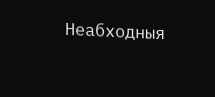Неабходныя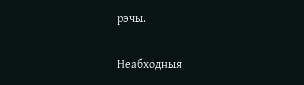рэчы.

Неабходныя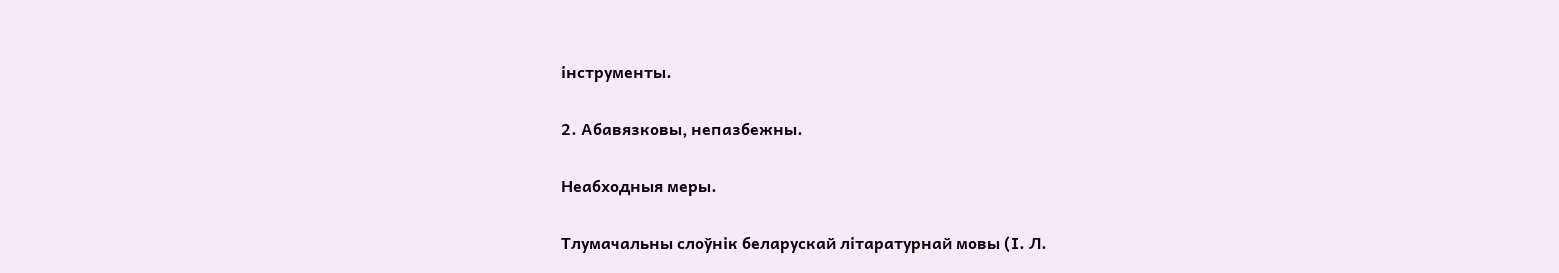інструменты.

2. Абавязковы, непазбежны.

Неабходныя меры.

Тлумачальны слоўнік беларускай літаратурнай мовы (І. Л.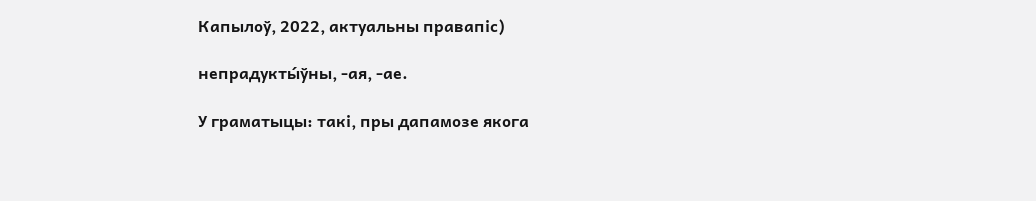Капылоў, 2022, актуальны правапіс)

непрадукты́ўны, -ая, -ае.

У граматыцы: такі, пры дапамозе якога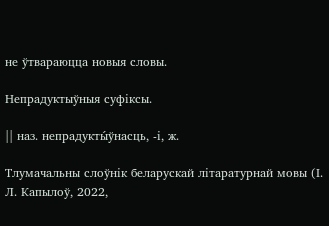не ўтвараюцца новыя словы.

Непрадуктыўныя суфіксы.

|| наз. непрадукты́ўнасць, -і, ж.

Тлумачальны слоўнік беларускай літаратурнай мовы (І. Л. Капылоў, 2022,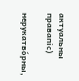актуальны правапіс)

нерукатво́рны,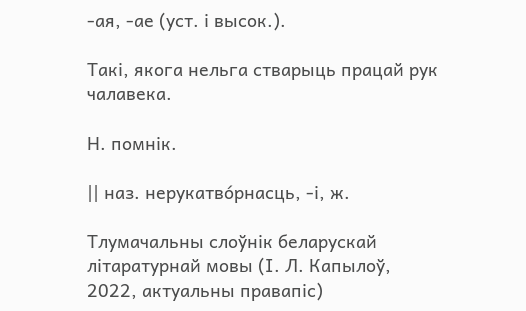-ая, -ае (уст. і высок.).

Такі, якога нельга стварыць працай рук чалавека.

Н. помнік.

|| наз. нерукатво́рнасць, -і, ж.

Тлумачальны слоўнік беларускай літаратурнай мовы (І. Л. Капылоў, 2022, актуальны правапіс)